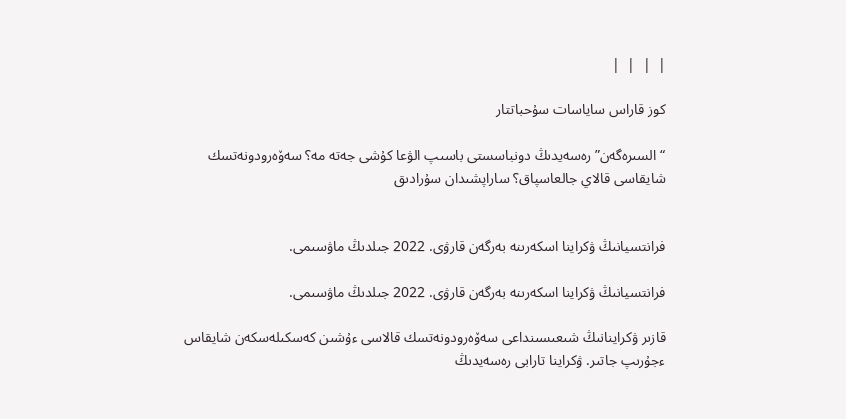|  |  |  |

كوز قاراس ساياسات سۇحباتتار

“السىرەگەن” رەسەيدىڭ دونباسستى باسىپ الۋعا كۇشى جەتە مە؟ سەۆەرودونەتسك شايقاسى قالاي جالعاسپاق؟ ساراپشىدان سۇرادىق


فرانتسيانىڭ ۋكراينا اسكەرىنە بەرگەن قارۋى. 2022 جىلدىڭ ماۋسىمى.

فرانتسيانىڭ ۋكراينا اسكەرىنە بەرگەن قارۋى. 2022 جىلدىڭ ماۋسىمى.

قازىر ۋكراينانىڭ شىعىسىنداعى سەۆەرودونەتسك قالاسى ءۇشىن كەسكىلەسكەن شايقاس ءجۇرىپ جاتىر. ۋكراينا تارابى رەسەيدىڭ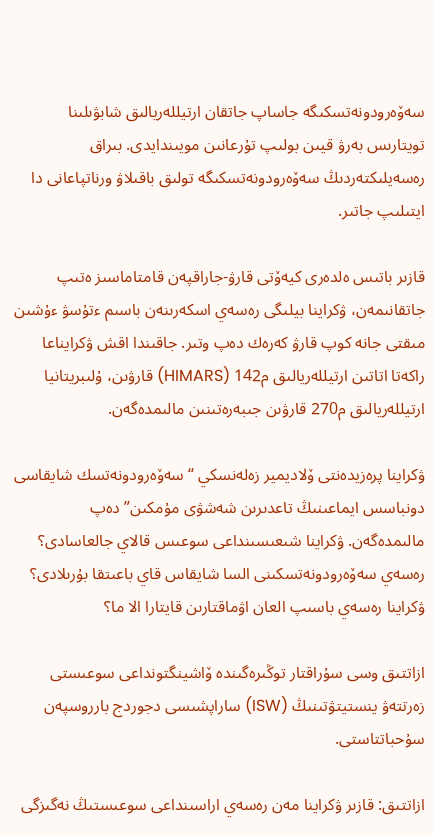سەۆەرودونەتسكىگە جاساپ جاتقان ارتيللەريالىق شابۋىلىنا تويتارىس بەرۋ قيىن بولىپ تۇرعانىن مويىندايدى. بىراق رەسەيلىكتەردىڭ سەۆەرودونەتسكىگە تولىق باقىلاۋ ورناتپاعانى دا ايتىلىپ جاتىر.

قازىر باتىس ەلدەرى كيەۆتى قارۋ-جاراقپەن قامتاماسىز ەتىپ جاتقانىمەن، ۋكراينا بيلىگى رەسەي اسكەرىنەن باسىم ءتۇسۋ ءۇشىن مىقتى جانە كوپ قارۋ كەرەك دەپ وتىر. جاقىندا اقش ۋكرايناعا راكەتا اتاتىن ارتيللەريالىق م142 (HIMARS) قارۋىن، ۇلىبريتانيا ارتيللەريالىق م270 قارۋىن جىبەرەتىنىن مالىمدەگەن.

ۋكراينا پرەزيدەنتى ۆلاديمير زەلەنسكي “سەۆەرودونەتسك شايقاسى دونباسس ايماعىنىڭ تاعدىرىن شەشۋى مۇمكىن” دەپ مالىمدەگەن. ۋكراينا شىعىسىنداعى سوعىس قالاي جالعاسادى؟ رەسەي سەۆەرودونەتسكىنى السا شايقاس قاي باعىتقا بۇرىلادى؟ ۋكراينا رەسەي باسىپ العان اۋماقتارىن قايتارا الا ما؟

ازاتتىق وسى سۇراقتار توڭىرەگىندە ۆاشينگتونداعى سوعىستى زەرتتەۋ ينستيتۋتىنىڭ (ISW) ساراپشىسى دجوردج بارروسپەن سۇحباتتاستى.

ازاتتىق: قازىر ۋكراينا مەن رەسەي اراسىنداعى سوعىستىڭ نەگىزگى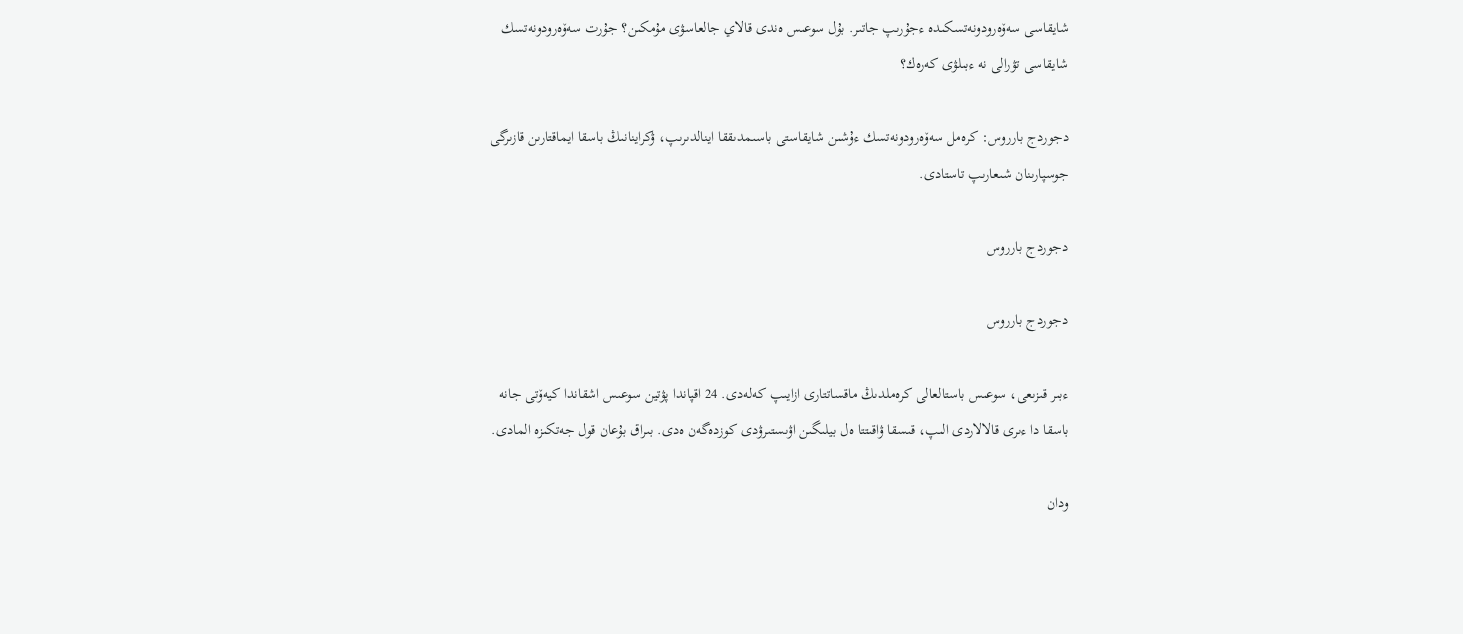شايقاسى سەۆەرودونەتسكىدە ءجۇرىپ جاتىر. بۇل سوعىس ەندى قالاي جالعاسۋى مۇمكىن؟ جۇرت سەۆەرودونەتسك شايقاسى تۋرالى نە ءبىلۋى كەرەك؟

دجوردج بارروس: كرەمل سەۆەرودونەتسك ءۇشىن شايقاستى باسىمدىققا اينالدىرىپ، ۋكراينانىڭ باسقا ايماقتارىن قازىرگى جوسپارىنان شىعارىپ تاستادى.

دجوردج بارروس

دجوردج بارروس

ءبىر قىزىعى، سوعىس باستالعالى كرەملدىڭ ماقساتتارى ازايىپ كەلەدى. 24 اقپاندا پۋتين سوعىس اشقاندا كيەۆتى جانە باسقا دا ءىرى قالالاردى الىپ، قىسقا ۋاقىتتا ەل بيلىگىن اۋىستىرۋدى كوزدەگەن ەدى. بىراق بۇعان قول جەتكىزە المادى.

ودان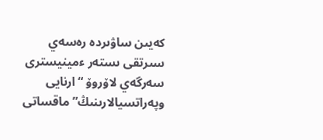كەيىن ساۋىردە رەسەي سىرتقى ىستەر ءمينيسترى سەرگەي لاۆروۆ “ارنايى وپەراتسيالارىنىڭ” ماقساتى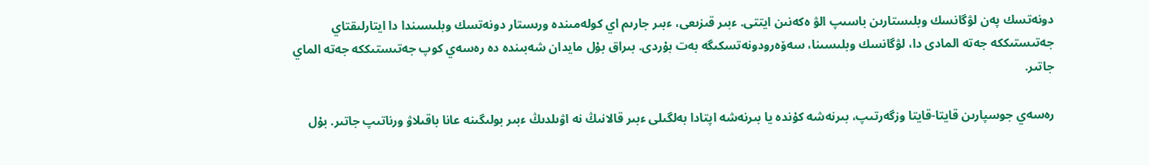دونەتسك پەن لۋگانسك وبلىستارىن باسىپ الۋ ەكەنىن ايتتى. ءبىر قىزىعى، ءبىر جارىم اي كولەمىندە ورىستار دونەتسك وبلىسىندا دا ايتارلىقتاي جەتىستىككە جەتە المادى دا، لۋگانسك وبلىسىنا، سەۆەرودونەتسكىگە بەت بۇردى. بىراق بۇل مايدان شەبىندە دە رەسەي كوپ جەتىستىككە جەتە الماي جاتىر.

رەسەي جوسپارىن قايتا-قايتا وزگەرتىپ، بىرنەشە كۇندە يا بىرنەشە اپتادا بەلگىلى ءبىر قالانىڭ نە اۋىلدىڭ ءبىر بولىگىنە عانا باقىلاۋ ورناتىپ جاتىر. بۇل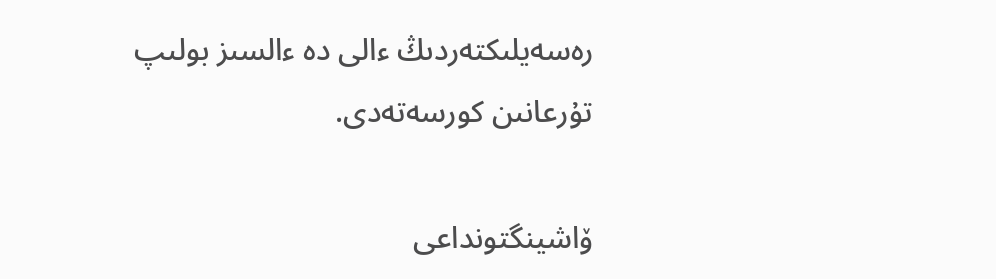رەسەيلىكتەردىڭ ءالى دە ءالسىز بولىپ تۇرعانىن كورسەتەدى.

ۆاشينگتونداعى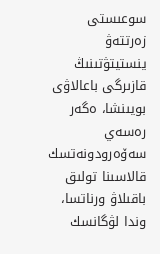سوعىستى زەرتتەۋ ينستيتۋتىنىڭ قازىرگى باعالاۋى بويىنشا، ەگەر رەسەي سەۆەرودونەتسك قالاسىنا تولىق باقىلاۋ ورناتسا، وندا لۋگانسك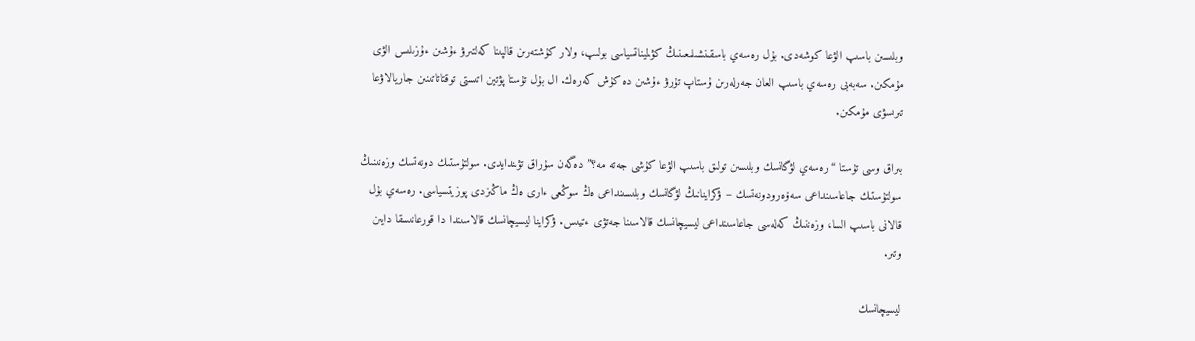وبلىسىن باسىپ الۋعا كوشەدى. بۇل رەسەي باسقىنشىلىعىنىڭ كۋلميناتسياسى بولىپ، ولار كۇشتەرىن قالپىنا كەلتىرۋ ءۇشىن ءۇزىلىس الۋى مۇمكىن. سەبەبى رەسەي باسىپ العان جەرلەرىن ۇستاپ تۇرۋ ءۇشىن دە كۇش كەرەك. ال بۇل تۇستا پۋتين اتىستى توقتاتاتىنىن جاريالاۋعا تىرىسۋى مۇمكىن.

بىراق وسى تۇستا “رەسەي لۋگانسك وبلىسىن تولىق باسىپ الۋعا كۇشى جەتە مە؟” دەگەن سۇراق تۋىندايدى. سولتۇستىك دونەتسك وزەنىنىڭ سولتۇستىك جاعاسىنداعى سەۆەرودونەتسك – ۋكراينانىڭ لۋگانسك وبلىسىنداعى ەڭ سوڭعى ءارى ەڭ ماڭىزدى پوزيتسياسى. رەسەي بۇل قالانى باسىپ السا، وزەننىڭ كەلەسى جاعاسىنداعى ليسيچانسك قالاسىنا جەتۋى ءتيىس. ۋكراينا ليسيچانسك قالاسىندا دا قورعانىسقا دايىن وتىر.

ليسيچانسك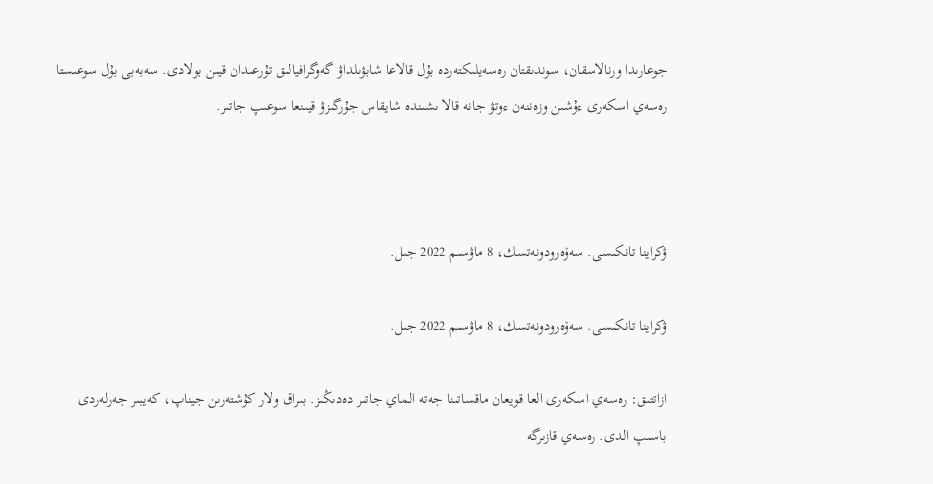جوعارىدا ورنالاسقان، سوندىقتان رەسەيلىكتەردە بۇل قالاعا شابۋىلداۋ گەوگرافيالىق تۇرعىدان قيىن بولادى. سەبەبى بۇل سوعىستا رەسەي اسكەرى ءۇشىن وزەننەن ءوتۋ جانە قالا ىشىندە شايقاس جۇرگىزۋ قيىنعا سوعىپ جاتىر.



ۋكراينا تانكىسى. سەۆەرودونەتسك، 8 ماۋسىم 2022 جىل.

ۋكراينا تانكىسى. سەۆەرودونەتسك، 8 ماۋسىم 2022 جىل.

ازاتتىق: رەسەي اسكەرى العا قويعان ماقساتىنا جەتە الماي جاتىر دەدىڭىز. بىراق ولار كۇشتەرىن جيناپ، كەيبىر جەرلەردى باسىپ الدى. رەسەي قازىرگە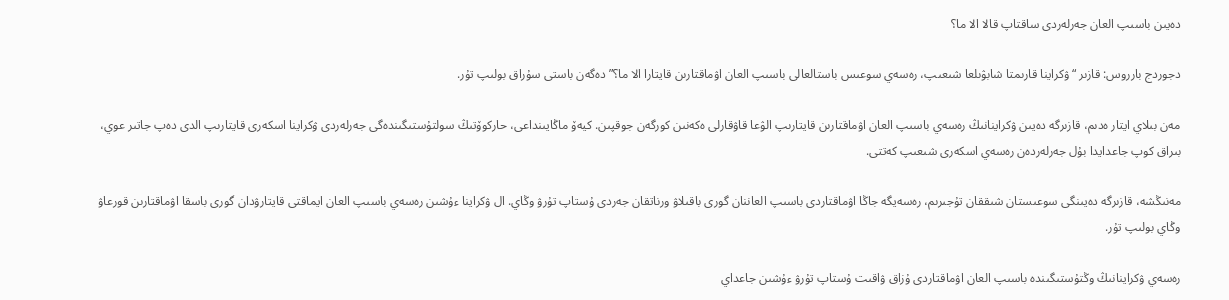دەيىن باسىپ العان جەرلەردى ساقتاپ قالا الا ما؟

دجوردج بارروس: قازىر “ۋكراينا قارىمتا شابۋىلعا شىعىپ، رەسەي سوعىس باستالعالى باسىپ العان اۋماقتارىن قايتارا الا ما؟” دەگەن باستى سۇراق بولىپ تۇر.

مەن بىلاي ايتار ەدىم، قازىرگە دەيىن ۋكراينانىڭ رەسەي باسىپ العان اۋماقتارىن قايتارىپ الۋعا قاۋقارلى ەكەنىن كورگەن جوقپىن. كيەۆ ماڭايىنداعى، حاركوۆتىڭ سولتۇستىگىندەگى جەرلەردى ۋكراينا اسكەرى قايتارىپ الدى دەپ جاتىر عوي، بىراق كوپ جاعدايدا بۇل جەرلەردەن رەسەي اسكەرى شىعىپ كەتتى.

مەنىڭشە، قازىرگە دەيىنگى سوعىستان شىققان تۇجىرىم، رەسەيگە جاڭا اۋماقتاردى باسىپ العاننان گورى باقىلاۋ ورناتقان جەردى ۇستاپ تۇرۋ وڭاي. ال ۋكراينا ءۇشىن رەسەي باسىپ العان ايماقتى قايتارۋدان گورى باسقا اۋماقتارىن قورعاۋ وڭاي بولىپ تۇر.

رەسەي ۋكراينانىڭ وڭتۇستىگىندە باسىپ العان اۋماقتاردى ۇزاق ۋاقىت ۇستاپ تۇرۋ ءۇشىن جاعداي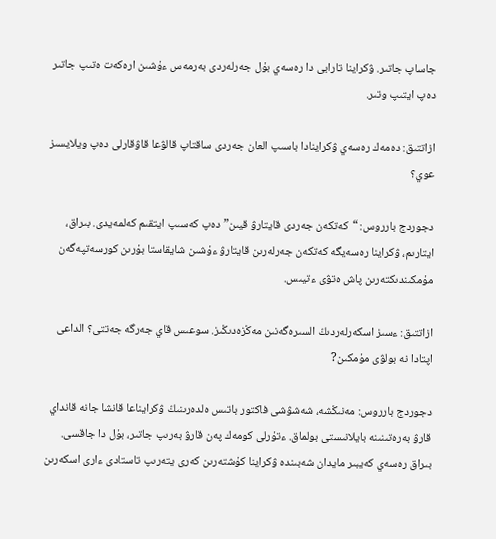جاساپ جاتىر. ۋكراينا تارابى دا رەسەي بۇل جەرلەردى بەرمەس ءۇشىن ارەكەت ەتىپ جاتىر دەپ ايتىپ وتىر.

ازاتتىق: دەمەك رەسەي ۋكراينادا باسىپ العان جەردى ساقتاپ قالۋعا قاۋقارلى دەپ ويلايسىز عوي؟

دجوردج بارروس: “كەتكەن جەردى قايتارۋ قيىن” دەپ كەسىپ ايتقىم كەلمەيدى. بىراق، ايتارىم، ۋكراينا رەسەيگە كەتكەن جەرلەرىن قايتارۋ ءۇشىن شايقاستا بۇرىن كورسەتپەگەن مۇمكىندىكتەرىن پاش ەتۋى ءتيىس.

ازاتتىق: ءسىز اسكەرلەردىڭ السىرەگەنىن مەڭزەدىڭىز. سوعىس قاي جەرگە جەتتى؟ الداعى اپتادا نە بولۋى مۇمكىن?

دجوردج بارروس: مەنىڭشە، شەشۋشى فاكتور باتىس ەلدەرىنىڭ ۋكرايناعا قانشا جانە قانداي قارۋ بەرەتىنىنە بايلانىستى بولماق. ءتۇرلى كومەك پەن قارۋ بەرىپ جاتىر، بۇل دا جاقسى. بىراق رەسەي كەيبىر مايدان شەبىندە ۋكراينا كۇشتەرىن كەرى يتەرىپ تاستادى ءارى اسكەرىن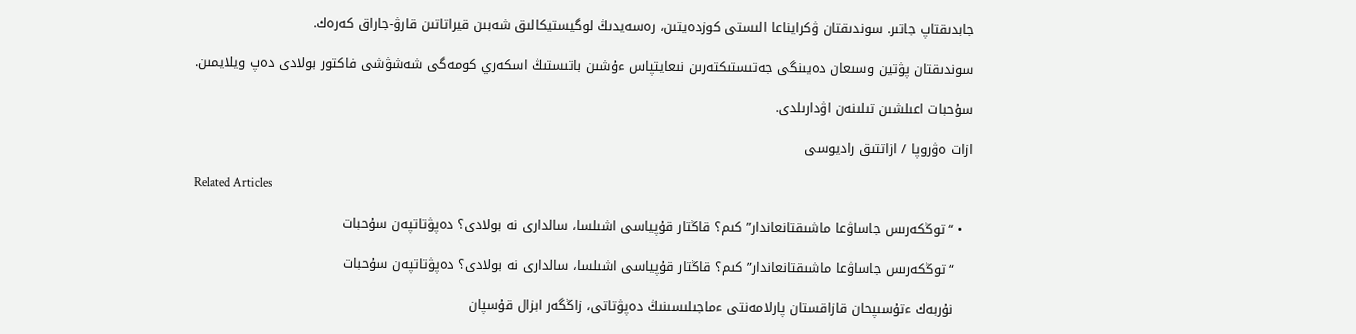جابدىقتاپ جاتىر. سوندىقتان ۋكرايناعا الىستى كوزدەيتىن، رەسەيدىڭ لوگيستيكالىق شەبىن قيراتاتىن قارۋ-جاراق كەرەك.

سوندىقتان پۋتين وسىعان دەيىنگى جەتىستىكتەرىن نىعايتپاس ءۇشىن باتىستىڭ اسكەري كومەگى شەشۋشى فاكتور بولادى دەپ ويلايمىن.

سۇحبات اعىلشىن تىلىنەن اۋدارىلدى.

ازات ەۋروپا / ازاتتىق راديوسى

Related Articles

  • “توڭكەرىس جاساۋعا ماشىقتانعاندار” كىم؟ قاڭتار قۇپياسى اشىلسا، سالدارى نە بولادى؟ دەپۋتاتپەن سۇحبات

    “توڭكەرىس جاساۋعا ماشىقتانعاندار” كىم؟ قاڭتار قۇپياسى اشىلسا، سالدارى نە بولادى؟ دەپۋتاتپەن سۇحبات

    نۇربەك ءتۇسىپحان قازاقستان پارلامەنتى ءماجىلىسىنىڭ دەپۋتاتى، زاڭگەر ابزال قۇسپان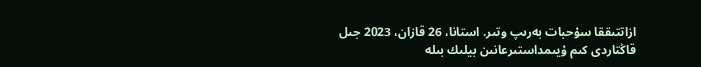ازاتتىققا سۇحبات بەرىپ وتىر. استانا، 26 قازان، 2023 جىل قاڭتاردى كىم ۇيىمداستىرعانىن بيلىك بىلە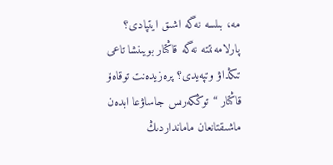مە، بىلسە نەگە اشىق ايتپادى؟ پارلامەنتتە نەگە قاڭتار بويىنشا تاعى تىڭداۋ وتپەيدى؟ پرەزيدەنت توقاەۆ قاڭتار “توڭكەرىس جاساۋعا ابدەن ماشىقتانعان مامانداردىڭ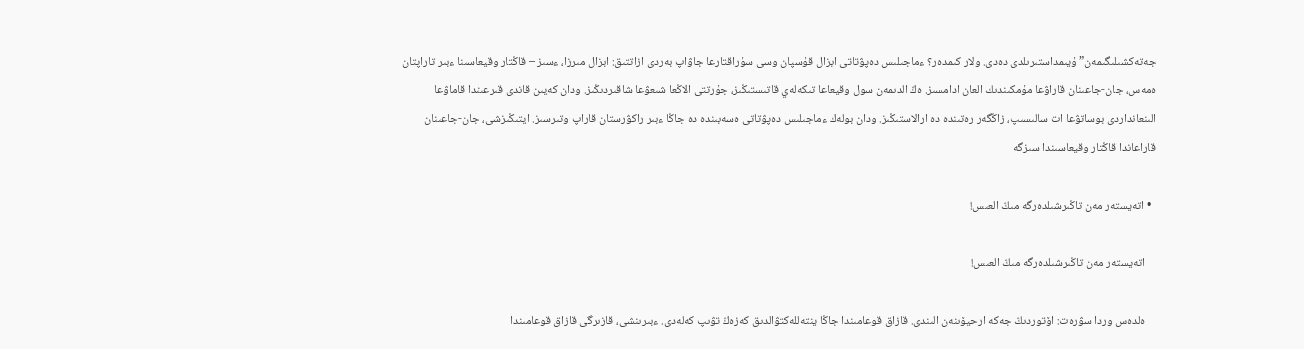جەتەكشىلىگىمەن” ۇيىمداستىرىلدى دەدى. ولار كىمدەر؟ ءماجىلىس دەپۋتاتى ابزال قۇسپان وسى سۇراقتارعا جاۋاپ بەردى ازاتتىق: ابزال مىرزا، ءسىز – قاڭتار وقيعاسىنا ءبىر تاراپتان ەمەس، جان-جاعىنان قاراۋعا مۇمكىندىك العان ادامسىز. ەڭ الدىمەن سول وقيعاعا تىكەلەي قاتىستىڭىز، جۇرتتى الاڭعا شىعۋعا شاقىردىڭىز. ودان كەيىن قاندى قىرعىندا قاماۋعا الىنعانداردى بوساتۋعا ات سالىسىپ، زاڭگەر رەتىندە دە ارالاستىڭىز. ودان بولەك ءماجىلىس دەپۋتاتى ەسەبىندە دە جاڭا ءبىر راكۋرستان قاراپ وتىرسىز. ايتىڭىزشى، جان-جاعىنان قاراعاندا قاڭتار وقيعاسىندا سىزگە

  • اتەيستەر مەن تاڭىرشىلدەرگە مىڭ العىس!

    اتەيستەر مەن تاڭىرشىلدەرگە مىڭ العىس!

    ەلدەس وردا سۋرەت: اۆتوردىڭ جەكە ارحيۆىنەن الىندى. قازاق قوعامىندا جاڭا ينتەللەكتۋالدىق كەزەڭ تۋىپ كەلەدى. ءبىرىنشى، قازىرگى قازاق قوعامىندا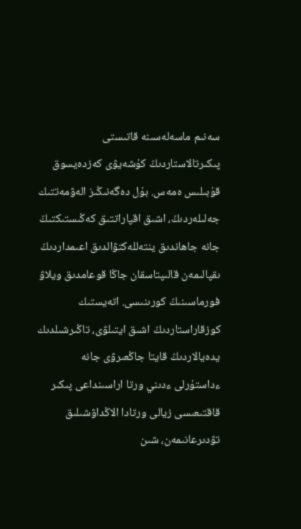سەنىم ماسەلەسىنە قاتىستى پىكىرتالاستاردىڭ كۇشەيۋى كەزدەيسوق قۇبىلىس ەمەس. بۇل دەگەنىڭىز الەۋمەتتىك جەلىلەردىڭ، اشىق اقپاراتتىق كەڭىستىكتىڭ جانە جاھاندىق ينتەللەكتۋالدىق اعىمداردىڭ ىقپالىمەن قالىپتاسقان جاڭا قوعامدىق ويلاۋ فورماسىنىڭ كورىنىسى. اتەيستىك كوزقاراستاردىڭ اشىق ايتىلۋى، تاڭىرشىلدىك يدەيالاردىڭ قايتا جاڭعىرۋى جانە ءداستۇرلى ءدىني ورتا اراسىنداعى پىكىر قاقتىعىسى زيالى ورتادا الاڭداۋشىلىق تۋدىرعانىمەن، شىن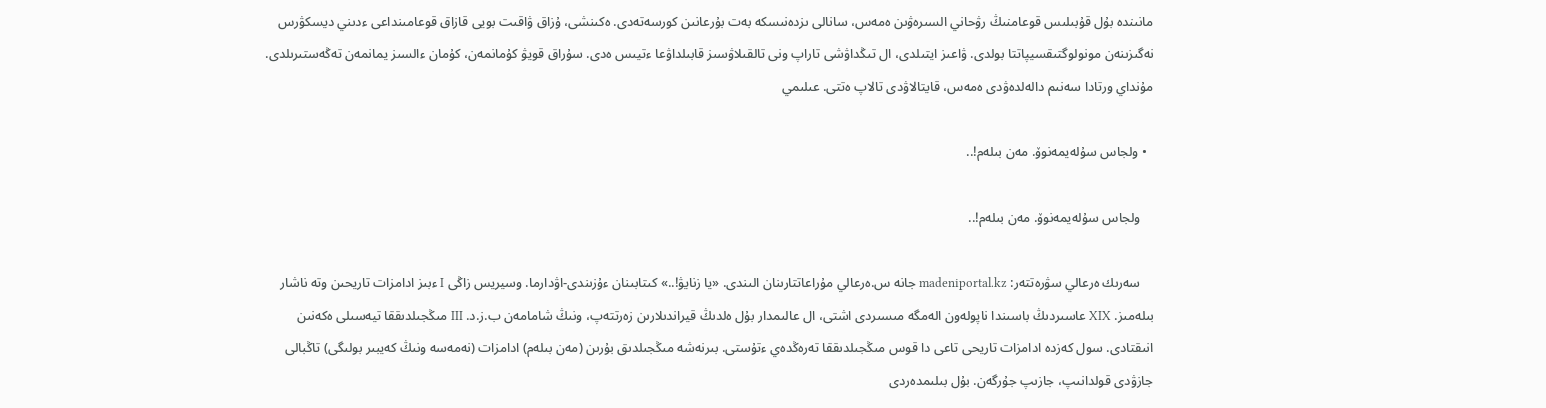مانىندە بۇل قۇبىلىس قوعامنىڭ رۋحاني السىرەۋىن ەمەس، سانالى ىزدەنىسكە بەت بۇرعانىن كورسەتەدى. ەكىنشى، ۇزاق ۋاقىت بويى قازاق قوعامىنداعى ءدىني ديسكۋرس نەگىزىنەن مونولوگتىقسيپاتتا بولدى. ۋاعىز ايتىلدى، ال تىڭداۋشى تاراپ ونى تالقىلاۋسىز قابىلداۋعا ءتيىس ەدى. سۇراق قويۋ كۇمانمەن، كۇمان ءالسىز يمانمەن تەڭەستىرىلدى. مۇنداي ورتادا سەنىم دالەلدەۋدى ەمەس، قايتالاۋدى تالاپ ەتتى. عىلىمي

  • ولجاس سۇلەيمەنوۆ. مەن بىلەم!..

    ولجاس سۇلەيمەنوۆ. مەن بىلەم!..

    سەرىك ەرعالي سۋرەتتەر: madeniportal.kz جانە س.ەرعالي مۇراعاتتارىنان الىندى. «يا زنايۋ!..» كىتابىنان ءۇزىندى-اۋدارما. وسيريس زاڭى I ءبىز ادامزات تاريحىن وتە ناشار بىلەمىز. XIX عاسىردىڭ باسىندا ناپولەون الەمگە مىسىردى اشتى، ال عالىمدار بۇل ەلدىڭ قيراندىلارىن زەرتتەپ، ونىڭ شامامەن ب.ز.د. III مىڭجىلدىققا تيەسىلى ەكەنىن انىقتادى. سول كەزدە ادامزات تاريحى تاعى دا قوس مىڭجىلدىققا تەرەڭدەي ءتۇستى. بىرنەشە مىڭجىلدىق بۇرىن (مەن بىلەم) ادامزات (نەمەسە ونىڭ كەيبىر بولىگى) تاڭبالى جازۋدى قولدانىپ، جازىپ جۇرگەن. بۇل بىلىمدەردى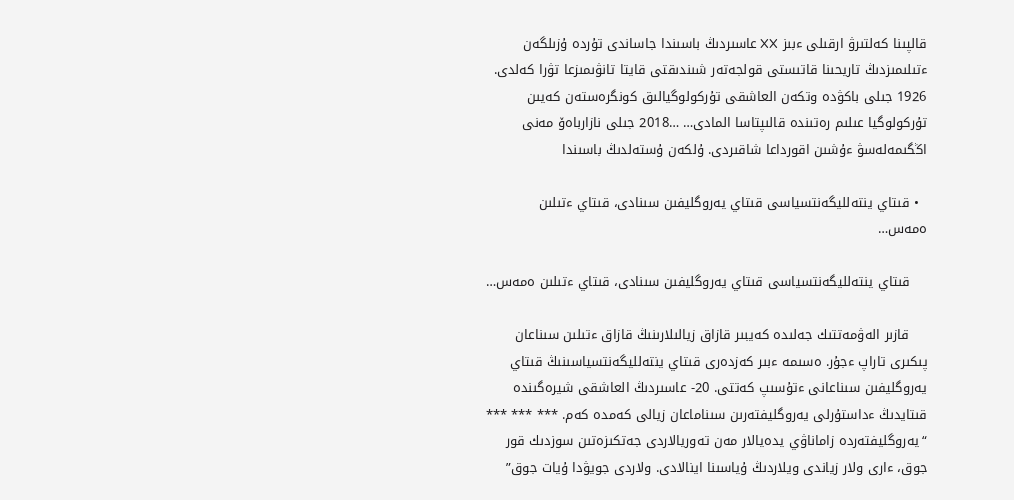قالپىنا كەلتىرۋ ارقىلى ءبىز XX عاسىردىڭ باسىندا جاساندى تۇردە ۇزىلگەن ءتىلىمىزدىڭ تاريحىنا قاتىستى قولجەتەر شىندىقتى قايتا تانۋىمىزعا تۋرا كەلدى. 1926 جىلى باكۋدە وتكەن العاشقى تۇركولوگيالىق كونگرەستەن كەيىن تۇركولوگيا عىلىم رەتىندە قالىپتاسا المادى… …2018 جىلى نازارباەۆ مەنى اڭگىمەلەسۋ ءۇشىن اقورداعا شاقىردى. ۇلكەن ۇستەلدىڭ باسىندا

  • قىتاي ينتەلليگەنتسياسى قىتاي يەروگليفىن سىنادى، قىتاي ءتىلىن ەمەس…

    قىتاي ينتەلليگەنتسياسى قىتاي يەروگليفىن سىنادى، قىتاي ءتىلىن ەمەس…

    قازىر الەۋمەتتىك جەلىدە كەيبىر قازاق زيالىلارىنىڭ قازاق ءتىلىن سىناعان پىكىرى تاراپ ءجۇر. ەسىمە ءبىر كەزدەرى قىتاي ينتەلليگەنتسياسىنىڭ قىتاي يەروگليفىن سىناعانى ءتۇسىپ كەتتى. 20- عاسىردىڭ العاشقى شيرەگىندە قىتايدىڭ ءداستۇرلى يەروگليفتەرىن سىناماعان زيالى كەمدە كەم. *** *** *** “يەروگليفتەردە زاماناۋي يدەيالار مەن تەوريالاردى جەتكىزەتىن سوزدىك قور جوق، ءارى ولار زياندى ويلاردىڭ ۇياسىنا اينالادى. ولاردى جويۋدا ۇيات جوق”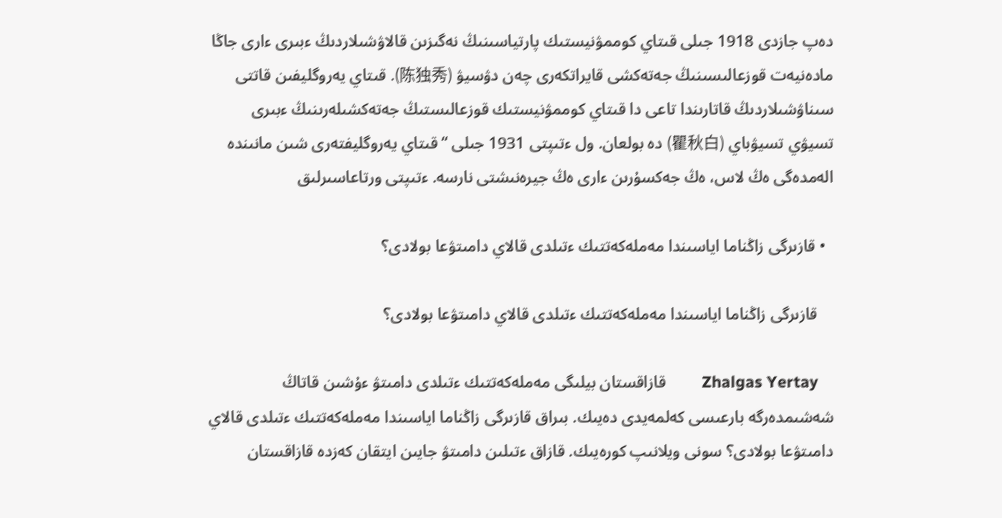دەپ جازدى 1918 جىلى قىتاي كوممۋنيستىك پارتياسىنىڭ نەگىزىن قالاۋشىلاردىڭ ءبىرى ءارى جاڭا مادەنيەت قوزعالىسىنىڭ جەتەكشى قايراتكەرى چەن دۋسيۋ (陈独秀). قىتاي يەروگليفىن قاتتى سىناۋشىلاردىڭ قاتارىندا تاعى دا قىتاي كوممۋنيستىك قوزعالىستىڭ جەتەكشىلەرىنىڭ ءبىرى تسيۋي تسيۋباي (瞿秋白) دە بولعان. ول ءتىپتى 1931 جىلى “قىتاي يەروگليفتەرى شىن مانىندە الەمدەگى ەڭ لاس، ەڭ جەكسۇرىن ءارى ەڭ جيرەنىشتى نارسە. ءتىپتى ورتاعاسىرلىق

  • قازىرگى زاڭناما اياسىندا مەملەكەتتىك ءتىلدى قالاي دامىتۋعا بولادى؟

    قازىرگى زاڭناما اياسىندا مەملەكەتتىك ءتىلدى قالاي دامىتۋعا بولادى؟

    Zhalgas Yertay         قازاقستان بيلىگى مەملەكەتتىك ءتىلدى دامىتۋ ءۇشىن قاتاڭ شەشىمدەرگە بارعىسى كەلمەيدى دەيىك. بىراق قازىرگى زاڭناما اياسىندا مەملەكەتتىك ءتىلدى قالاي دامىتۋعا بولادى؟ سونى ويلانىپ كورەيىك. قازاق ءتىلىن دامىتۋ جايىن ايتقان كەزدە قازاقستان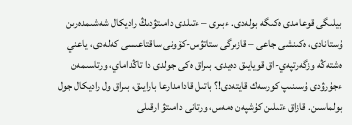بيلىگى قوعامدى ەكىگە بولەدى. ءبىرى – ءتىلدى دامىتۋدىڭ راديكال شەشىمدەرىن ۇستانادى، ەكىنشى جاعى – قازىرگى ستاتۋس-كۆونى ساقتاعىسى كەلەدى، ياعني ەشتەڭە وزگەرتپەي-اق قويايىق دەيدى. بىراق ەكى جولدى دا تاڭداماي، ورتاسىمەن ءجۇرۋدى ۇسىنىپ كورسەك قايتەدى!؟ باتىل قادامدارعا بارايىق، بىراق ول راديكال جول بولماسىن. قازاق ءتىلىن كۇشپەن ەمەس، ورتانى دامىتۋ ارقىلى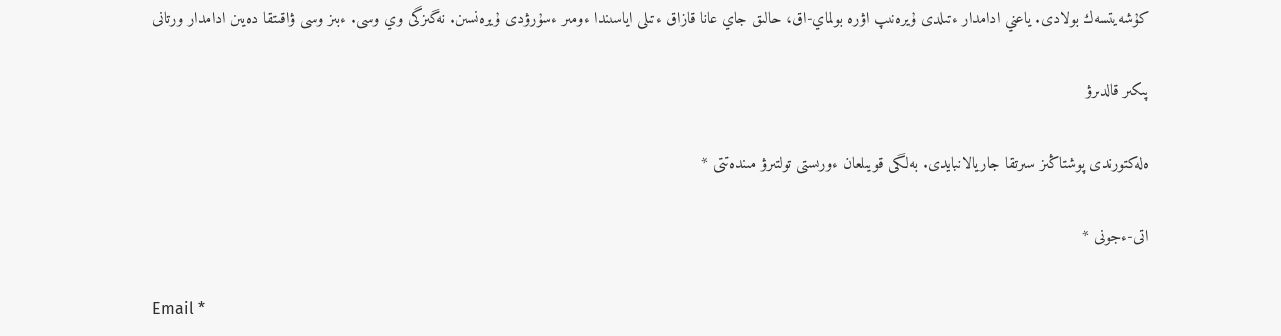كۇشەيتسەك بولادى. ياعني ادامدار ءتىلدى ۇيرەنىپ اۋرە بولماي-اق، حالىق جاي عانا قازاق ءتىلى اياسىندا ءومىر ءسۇرۋدى ۇيرەنسىن. نەگىزگى وي وسى. ءبىز وسى ۋاقىتقا دەيىن ادامدار ورتانى

پىكىر قالدىرۋ

ەلەكتورندى پوشتاڭىز سىرتقا جاريالانبايدى. بەلگى قويىلعان ءورىستى تولتىرۋ مىندەتتى *

اتى-ءجونى *

Email *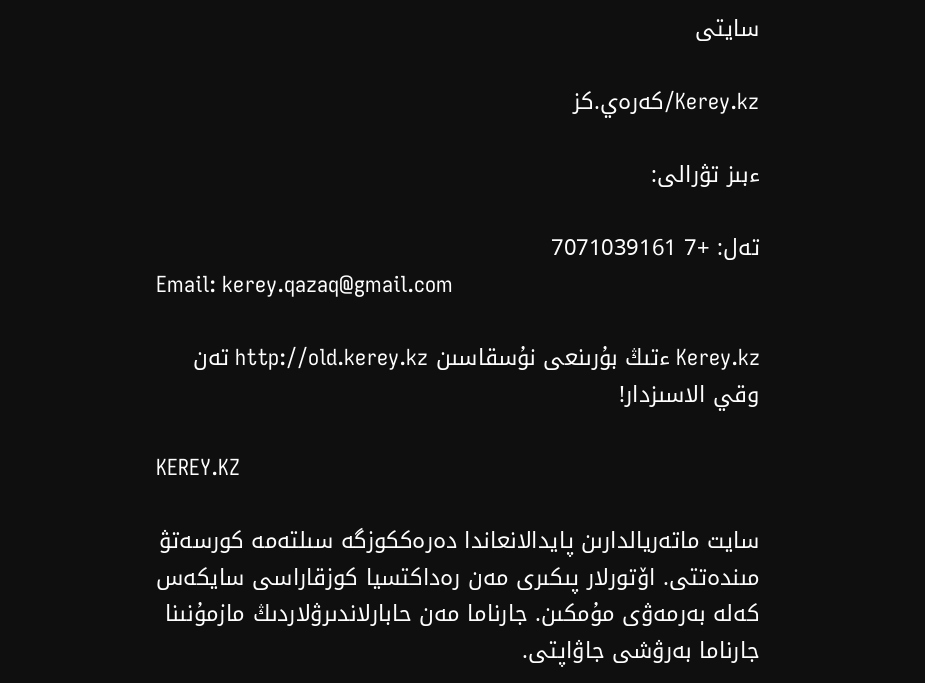سايتى

Kerey.kz/كەرەي.كز

ءبىز تۋرالى:

تەل: +7 7071039161
Email: kerey.qazaq@gmail.com

Kerey.kz ءتىڭ بۇرىنعى نۇسقاسىن http://old.kerey.kz تەن وقي الاسىزدار!

KEREY.KZ

سايت ماتەريالدارىن پايدالانعاندا دەرەككوزگە سىلتەمە كورسەتۋ مىندەتتى. اۆتورلار پىكىرى مەن رەداكتسيا كوزقاراسى سايكەس كەلە بەرمەۋى مۇمكىن. جارناما مەن حابارلاندىرۋلاردىڭ مازمۇنىنا جارناما بەرۋشى جاۋاپتى.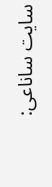سايت ساناعى: